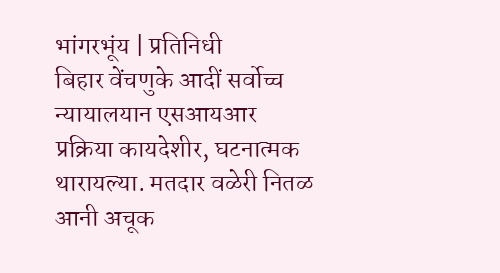भांगरभूंय | प्रतिनिधी
बिहार वेंचणुके आदीं सर्वोच्च न्यायालयान एसआयआर प्रक्रिया कायदेशीर, घटनात्मक थारायल्या. मतदार वळेरी नितळ आनी अचूक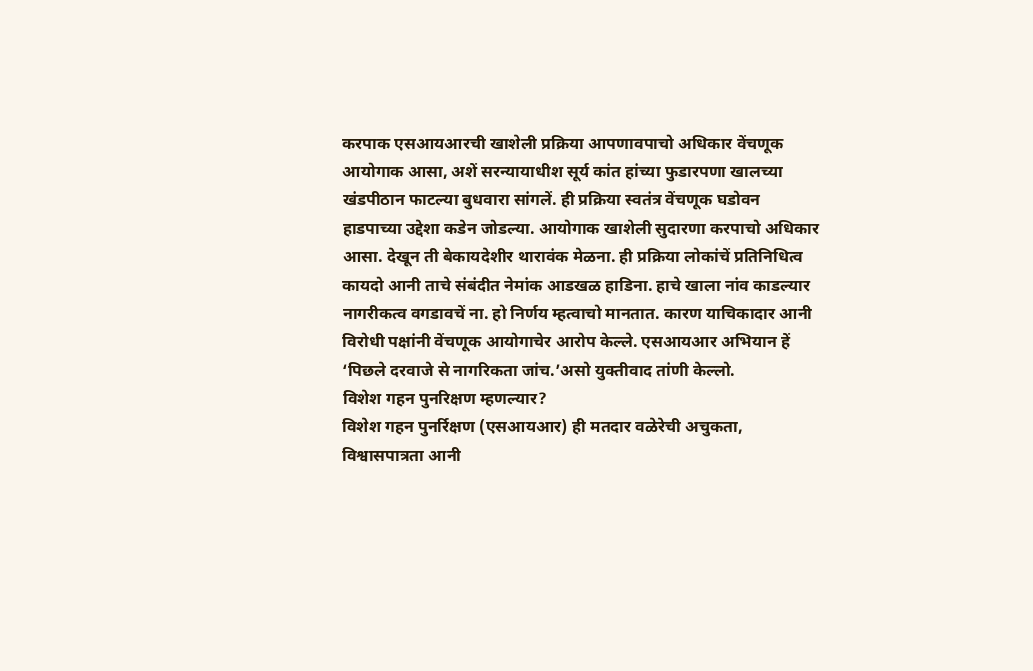करपाक एसआयआरची खाशेली प्रक्रिया आपणावपाचो अधिकार वेंचणूक आयोगाक आसा, अशें सरन्यायाधीश सूर्य कांत हांच्या फुडारपणा खालच्या खंडपीठान फाटल्या बुधवारा सांगलें. ही प्रक्रिया स्वतंत्र वेंचणूक घडोवन हाडपाच्या उद्देशा कडेन जोडल्या. आयोगाक खाशेली सुदारणा करपाचो अधिकार आसा. देखून ती बेकायदेशीर थारावंक मेळना. ही प्रक्रिया लोकांचें प्रतिनिधित्व कायदो आनी ताचे संबंदीत नेमांक आडखळ हाडिना. हाचे खाला नांव काडल्यार नागरीकत्व वगडावचें ना. हो निर्णय म्हत्वाचो मानतात. कारण याचिकादार आनी विरोधी पक्षांनी वेंचणूक आयोगाचेर आरोप केल्ले. एसआयआर अभियान हें ‘पिछले दरवाजे से नागरिकता जांच.’असो युक्तीवाद तांणी केल्लो.
विशेश गहन पुनरिक्षण म्हणल्यार?
विशेश गहन पुनर्रिक्षण (एसआयआर) ही मतदार वळेरेची अचुकता, विश्वासपात्रता आनी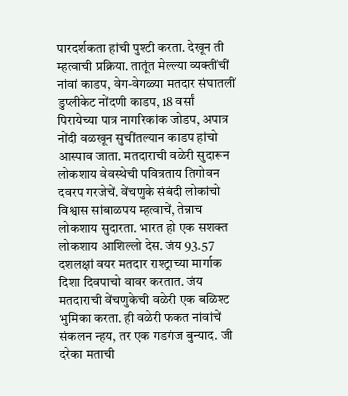पारदर्शकता हांची पुश्टी करता. देखून ती म्हत्वाची प्रक्रिया. तातूंत मेल्ल्या व्यक्तींचीं नांवां काडप, वेग-वेगळ्या मतदार संघातलीं डुप्लीकेट नोंदणी काडप, 18 वर्सां पिरायेच्या पात्र नागरिकांक जोडप, अपात्र नोंदी वळखून सुचींतल्यान काडप हांचो आस्पाव जाता. मतदाराची वळेरी सुदारून लोकशाय वेवस्थेची पवित्रताय तिगोवन दवरप गरजेचें. वेंचणुके संबंदी लोकांचो विश्वास सांबाळपय म्हत्वाचें, तेन्नाच लोकशाय सुदारता. भारत हो एक सशक्त लोकशाय आशिल्लो देस. जंय 93.57 दशलक्षां वयर मतदार राश्ट्राच्या मार्गाक दिशा दिवपाचो वावर करतात. जंय मतदाराची वेंचणुकेची वळेरी एक बळिश्ट भुमिका करता. ही वळेरी फकत नांवांचें संकलन न्हय, तर एक गडगंज बुन्याद. जी दरेका मताची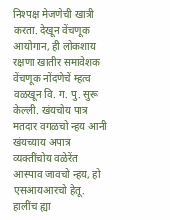निश्पक्ष मेजणेची खात्री करता. देखून वेंचणूक आयोगान, ही लोकशाय रक्षणा खातीर समावेशक वेंचणूक नोंदणेचें म्हत्व वळखून वि. ग. पु. सुरू केल्ली. खंयचोय पात्र मतदार वगळचो न्हय आनी खंयच्याय अपात्र व्यक्तींचोय वळेरेंत आस्पाव जावचो न्हय, हो एसआयआरचो हेतू.
हालींच ह्या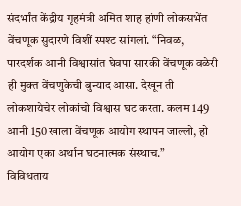संदर्भांत केंद्रीय गृहमंत्री अमित शाह हांणी लोकसभेंत वेंचणूक सुदारणे विशीं स्पश्ट सांगलां. “निवळ, पारदर्शक आनी विश्वासांत घेवपा सारकी वेंचणूक वळेरी ही मुक्त वेंचणुकेची बुन्याद आसा. देखून ती लोकशायेचेर लोकांचो विश्वास घट करता. कलम 149 आनी 150 खाला वेंचणूक आयोग स्थापन जाल्लो, हो आयोग एका अर्थान घटनात्मक संस्थाच.”
विविधताय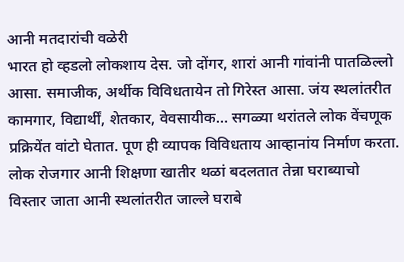आनी मतदारांची वळेरी
भारत हो व्हडलो लोकशाय देस. जो दोंगर, शारां आनी गांवांनी पातळिल्लो आसा. समाजीक, अर्थीक विविधतायेन तो गिरेस्त आसा. जंय स्थलांतरीत कामगार, विद्यार्थीं, शेतकार, वेवसायीक… सगळ्या थरांतले लोक वेंचणूक प्रक्रियेंत वांटो घेतात. पूण ही व्यापक विविधताय आव्हानांय निर्माण करता. लोक रोजगार आनी शिक्षणा खातीर थळां बदलतात तेन्ना घराब्याचो विस्तार जाता आनी स्थलांतरीत जाल्ले घराबे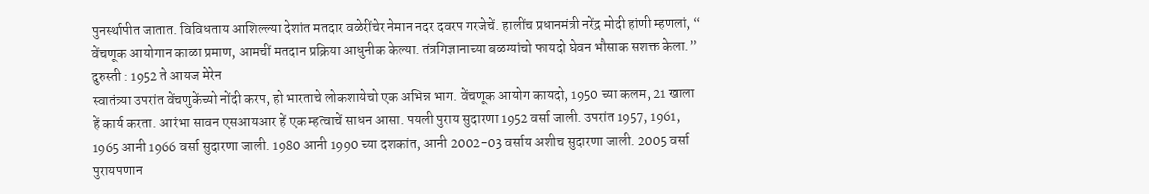पुनर्स्थापीत जातात. विविधताय आशिल्ल्या देशांत मतदार वळेरींचेर नेमान नदर दवरप गरजेचें. हालींच प्रधानमंत्री नरेंद्र मोदी हांणी म्हणलां, “ वेंचणूक आयोगान काळा प्रमाण, आमचीं मतदान प्रक्रिया आधुनीक केल्या. तंत्रगिज्ञानाच्या बळग्यांचो फायदो घेवन भौसाक सशक्त केला.”
दुरुस्ती : 1952 ते आयज मेरेन
स्वातंत्र्या उपरांत वेंचणुकेंच्यो नोंदी करप, हो भारताचे लोकशायेचो एक अभिन्न भाग. वेंचणूक आयोग कायदो, 1950 च्या कलम, 21 खाला हें कार्य करता. आरंभा सावन एसआयआर हें एक म्हत्वाचें साधन आसा. पयली पुराय सुदारणा 1952 वर्सा जाली. उपरांत 1957, 1961, 1965 आनी 1966 वर्सा सुदारणा जाली. 1980 आनी 1990 च्या दशकांत, आनी 2002-03 वर्साय अशीच सुदारणा जाली. 2005 वर्सा पुरायपणान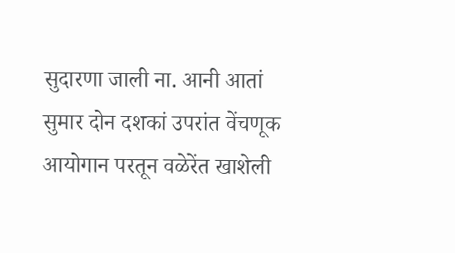सुदारणा जाली ना. आनी आतां सुमार दोन दशकां उपरांत वेंचणूक आयोगान परतून वळेरेंत खाशेली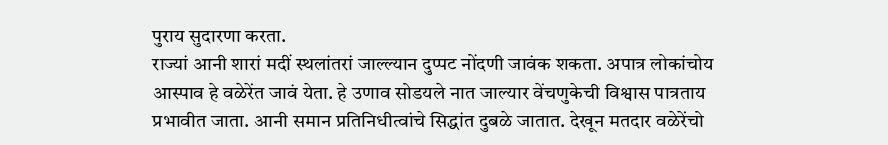पुराय सुदारणा करता.
राज्यां आनी शारां मदीं स्थलांतरां जाल्ल्यान दुप्पट नोंदणी जावंक शकता. अपात्र लोकांचोय आस्पाव हे वळेरेंत जावं येता. हे उणाव सोडयले नात जाल्यार वेंचणुकेची विश्वास पात्रताय प्रभावीत जाता. आनी समान प्रतिनिधीत्वांचे सिद्धांत दुबळे जातात. देखून मतदार वळेरेंचो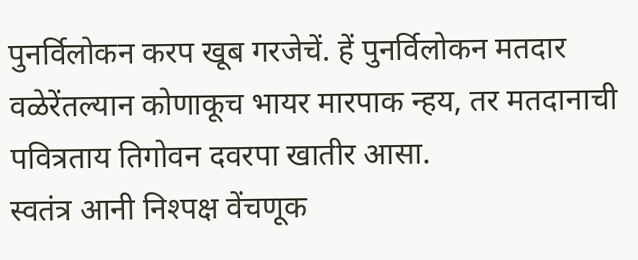पुनर्विलोकन करप खूब गरजेचें. हें पुनर्विलोकन मतदार वळेरेंतल्यान कोणाकूच भायर मारपाक न्हय, तर मतदानाची पवित्रताय तिगोवन दवरपा खातीर आसा.
स्वतंत्र आनी निश्पक्ष वेंचणूक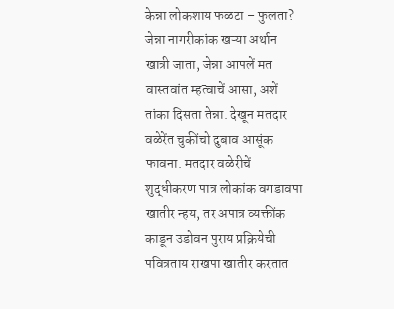केन्ना लोकशाय फळटा – फुलता? जेन्ना नागरीकांक खऱ्या अर्थान खात्री जाता, जेन्ना आपलें मत वास्तवांत म्हत्वाचें आसा, अशें तांका दिसता तेन्ना. देखून मतदार वळेरेंत चुकींचो दुबाव आसूंक फावना. मतदार वळेरीचें शुद्धीकरण पात्र लोकांक वगडावपा खातीर न्हय, तर अपात्र व्यक्तींक काडून उडोवन पुराय प्रक्रियेची पवित्रताय राखपा खातीर करतात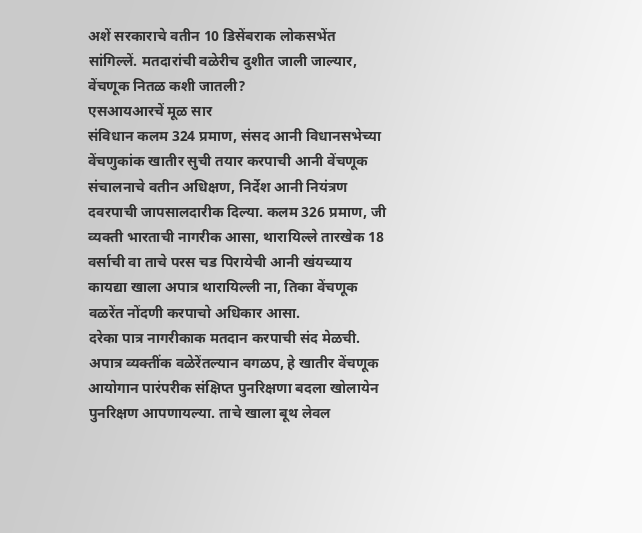अशें सरकाराचे वतीन 10 डिसेंबराक लोकसभेंत सांगिल्लें. मतदारांची वळेरीच दुशीत जाली जाल्यार, वेंचणूक नितळ कशी जातली?
एसआयआरचें मूळ सार
संविधान कलम 324 प्रमाण, संसद आनी विधानसभेच्या वेंचणुकांक खातीर सुची तयार करपाची आनी वेंचणूक संचालनाचे वतीन अधिक्षण, निर्देश आनी नियंत्रण दवरपाची जापसालदारीक दिल्या. कलम 326 प्रमाण, जी व्यक्ती भारताची नागरीक आसा, थारायिल्ले तारखेक 18 वर्साची वा ताचे परस चड पिरायेची आनी खंयच्याय कायद्या खाला अपात्र थारायिल्ली ना, तिका वेंचणूक वळरेंत नोंदणी करपाचो अधिकार आसा.
दरेका पात्र नागरीकाक मतदान करपाची संद मेळची. अपात्र व्यक्तींक वळेरेंतल्यान वगळप, हे खातीर वेंचणूक आयोगान पारंपरीक संक्षिप्त पुनरिक्षणा बदला खोलायेन पुनरिक्षण आपणायल्या. ताचे खाला बूथ लेवल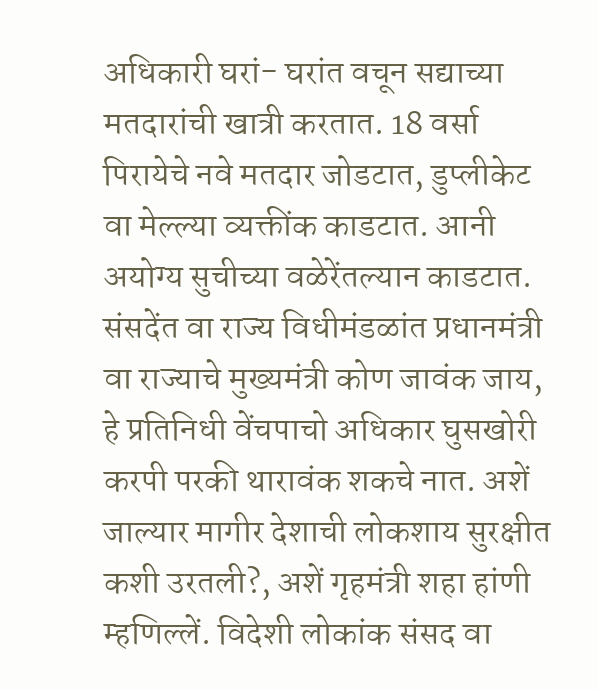अधिकारी घरां- घरांत वचून सद्याच्या मतदारांची खात्री करतात. 18 वर्सा पिरायेचे नवे मतदार जोडटात, डुप्लीकेट वा मेल्ल्या व्यक्तींक काडटात. आनी अयोग्य सुचीच्या वळेरेंतल्यान काडटात.
संसदेंत वा राज्य विधीमंडळांत प्रधानमंत्री वा राज्याचे मुख्यमंत्री कोण जावंक जाय, हे प्रतिनिधी वेंचपाचो अधिकार घुसखोरी करपी परकी थारावंक शकचे नात. अशें जाल्यार मागीर देशाची लोकशाय सुरक्षीत कशी उरतली?, अशें गृहमंत्री शहा हांणी म्हणिल्लें. विदेशी लोकांक संसद वा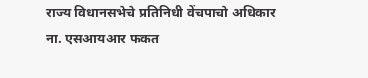राज्य विधानसभेचे प्रतिनिधी वेंचपाचो अधिकार ना. एसआयआर फकत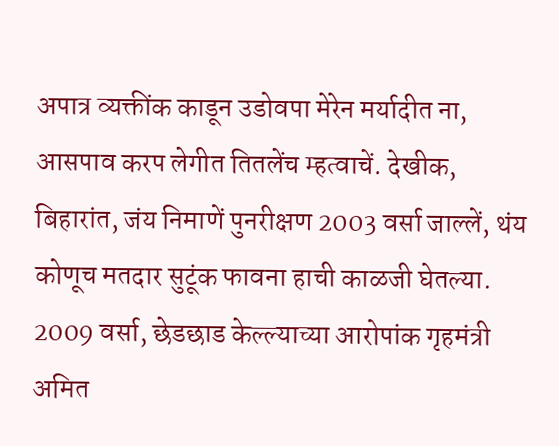अपात्र व्यक्तींक काडून उडोवपा मेरेन मर्यादीत ना, आसपाव करप लेगीत तितलेंच म्हत्वाचें. देखीक, बिहारांत, जंय निमाणें पुनरीक्षण 2003 वर्सा जाल्लें, थंय कोणूच मतदार सुटूंक फावना हाची काळजी घेतल्या. 2009 वर्सा, छेडछाड केल्ल्याच्या आरोपांक गृहमंत्री अमित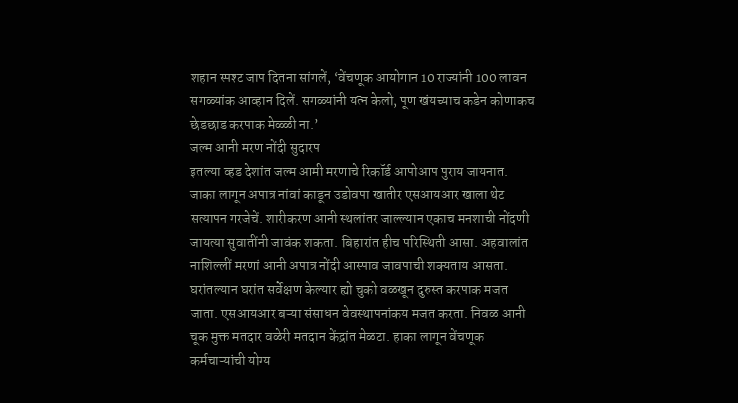शहान स्पश्ट जाप दितना सांगलें, ‘वेंचणूक आयोगान 10 राज्यांनी 100 लावन सगळ्यांक आव्हान दिलें. सगळ्यांनी यत्न केलो, पूण खंयच्याच कडेन कोणाकच छेडछाड करपाक मेळ्ळी ना.’
जल्म आनी मरण नोंदी सुदारप
इतल्या व्हड देशांत जल्म आमी मरणाचे रिकॉर्ड आपोआप पुराय जायनात. जाका लागून अपात्र नांवां काडून उडोवपा खातीर एसआयआर खाला थेट सत्यापन गरजेचें. शारीकरण आनी स्थलांतर जाल्ल्यान एकाच मनशाची नोंदणी जायत्या सुवातींनी जावंक शकता. बिहारांत हीच परिस्थिती आसा. अहवालांत नाशिल्लीं मरणां आनी अपात्र नोंदी आस्पाव जावपाची शक्यताय आसता. घरांतल्यान घरांत सर्वेक्षण केल्यार ह्यो चुको वळखून दुरुस्त करपाक मजत जाता. एसआयआर बऱ्या संसाधन वेवस्थापनांकय मजत करता. निवळ आनी चूक मुक्त मतदार वळेरी मतदान केंद्रांत मेळटा. हाका लागून वेंचणूक कर्मचाऱ्यांची योग्य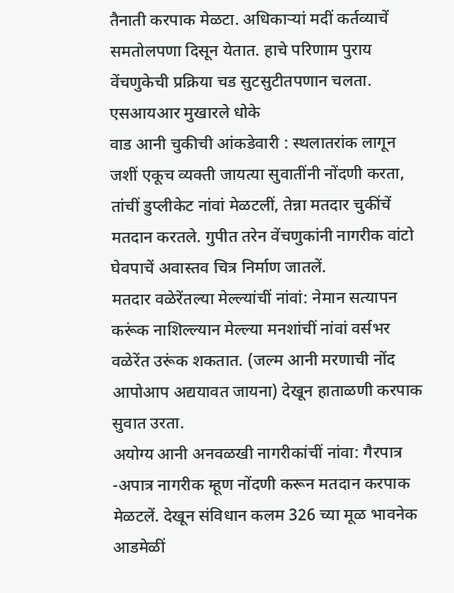तैनाती करपाक मेळटा. अधिकाऱ्यां मदीं कर्तव्याचें समतोलपणा दिसून येतात. हाचे परिणाम पुराय वेंचणुकेची प्रक्रिया चड सुटसुटीतपणान चलता.
एसआयआर मुखारले धोके
वाड आनी चुकीची आंकडेवारी : स्थलातरांक लागून जशीं एकूच व्यक्ती जायत्या सुवातींनी नोंदणी करता, तांचीं डुप्लीकेट नांवां मेळटलीं, तेन्ना मतदार चुकींचें मतदान करतले. गुपीत तरेन वेंचणुकांनी नागरीक वांटो घेवपाचें अवास्तव चित्र निर्माण जातलें.
मतदार वळेरेंतल्या मेल्ल्यांचीं नांवां: नेमान सत्यापन करूंक नाशिल्ल्यान मेल्ल्या मनशांचीं नांवां वर्सभर वळेरेंत उरूंक शकतात. (जल्म आनी मरणाची नोंद आपोआप अद्ययावत जायना) देखून हाताळणी करपाक सुवात उरता.
अयोग्य आनी अनवळखी नागरीकांचीं नांवा: गैरपात्र -अपात्र नागरीक म्हूण नोंदणी करून मतदान करपाक मेळटलें. देखून संविधान कलम 326 च्या मूळ भावनेक आडमेळीं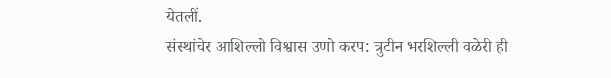येतलीं.
संस्थांचेर आशिल्लो विश्वास उणो करप: त्रुटीन भरशिल्ली वळेरी ही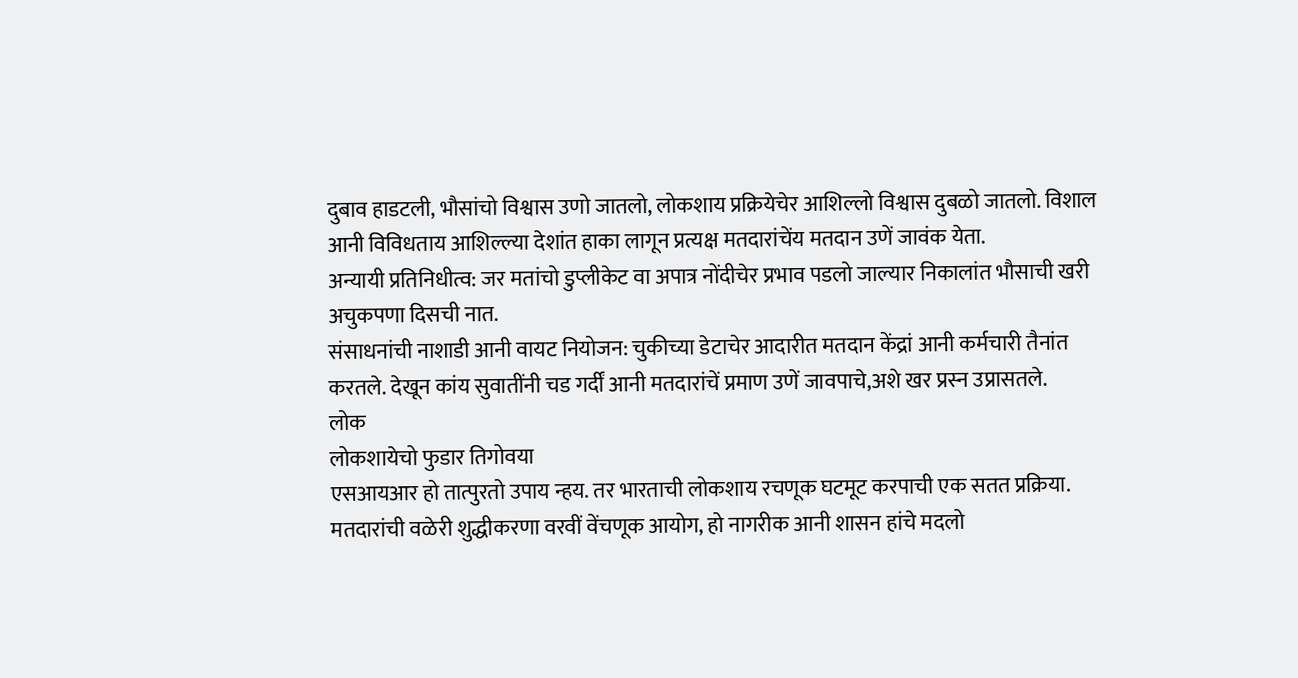दुबाव हाडटली, भौसांचो विश्वास उणो जातलो, लोकशाय प्रक्रियेचेर आशिल्लो विश्वास दुबळो जातलो. विशाल आनी विविधताय आशिल्ल्या देशांत हाका लागून प्रत्यक्ष मतदारांचेंय मतदान उणें जावंक येता.
अन्यायी प्रतिनिधीत्व: जर मतांचो डुप्लीकेट वा अपात्र नोंदीचेर प्रभाव पडलो जाल्यार निकालांत भौसाची खरी अचुकपणा दिसची नात.
संसाधनांची नाशाडी आनी वायट नियोजन: चुकीच्या डेटाचेर आदारीत मतदान केंद्रां आनी कर्मचारी तैनांत करतले. देखून कांय सुवातींनी चड गर्दीं आनी मतदारांचें प्रमाण उणें जावपाचे,अशे खर प्रस्न उप्रासतले.
लोक
लोकशायेचो फुडार तिगोवया
एसआयआर हो तात्पुरतो उपाय न्हय. तर भारताची लोकशाय रचणूक घटमूट करपाची एक सतत प्रक्रिया. मतदारांची वळेरी शुद्धीकरणा वरवीं वेंचणूक आयोग, हो नागरीक आनी शासन हांचे मदलो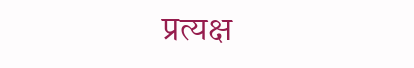प्रत्यक्ष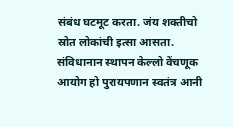संबंध घटमूट करता. जंय शक्तीचो स्रोत लोकांची इत्सा आसता. संविधानान स्थापन केल्लो वेंचणूक आयोग हो पुरायपणान स्वतंत्र आनी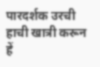पारदर्शक उरची हाची खात्री करून हें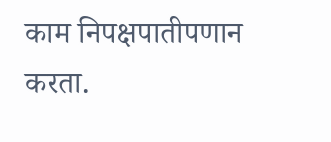काम निपक्षपातीपणान करता.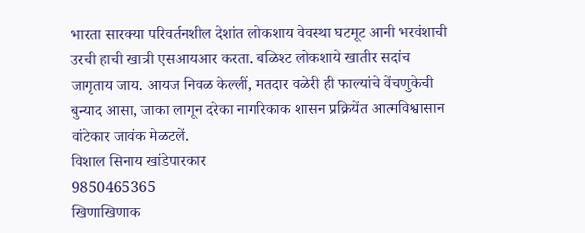भारता सारक्या परिवर्तनशील देशांत लोकशाय वेवस्था घटमूट आनी भरवंशाची उरची हाची खात्री एसआयआर करता. बळिश्ट लोकशाये खातीर सदांच जागृताय जाय. आयज निवळ केल्लीं, मतदार वळेरी ही फाल्यांचे वेंचणुकेची बुन्याद आसा, जाका लागून दरेका नागरिकाक शासन प्रक्रियेंत आत्मविश्वासान वांटेकार जावंक मेळटलें.
विशाल सिनाय खांडेपारकार
9850465365
खिणाखिणाक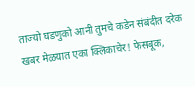ताज्यो घडणुको आनी तुमचे कडेन संबंदीत दरेक खबर मेळयात एका क्लिकाचेर! फेसबूक,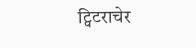ट्विटराचेर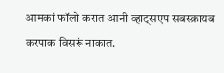आमकां फॉलो करात आनी व्हाट्सएप सबस्क्रायब करपाक विसरूं नाकात.